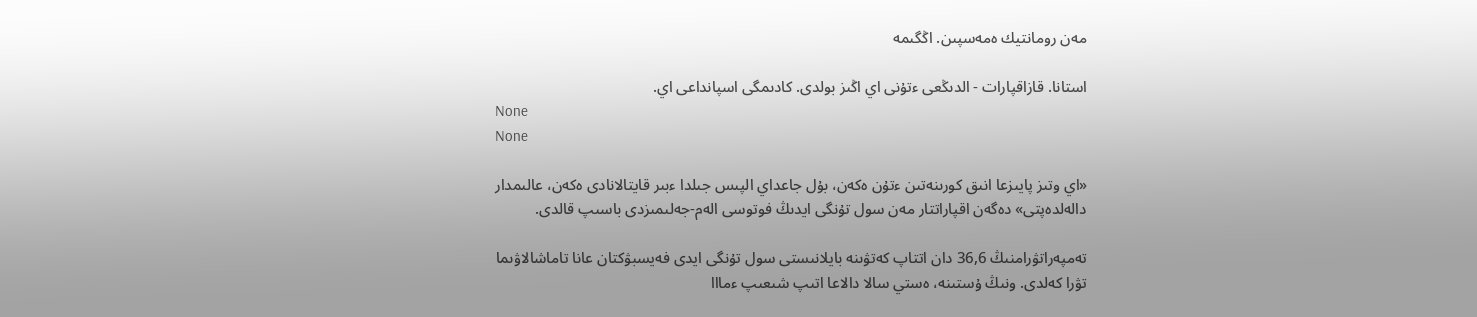مەن رومانتيك ەمەسپىن. اڭگىمە

استانا. قازاقپارات - الدىڭعى ءتۇنى اي اڭىز بولدى. كادىمگى اسپانداعى اي.
None
None

«اي وتىز پايىزعا انىق كورىنەتىن ءتۇن ەكەن، بۇل جاعداي الپىس جىلدا ءبىر قايتالانادى ەكەن، عالىمدار دالەلدەپتى» دەگەن اقپاراتتار مەن سول تۇنگى ايدىڭ فوتوسى الەم-جەلىمىزدى باسىپ قالدى.

تەمپەراتۋرامنىڭ 36,6 دان اتتاپ كەتۋىنە بايلانىستى سول تۇنگى ايدى فەيسبۋكتان عانا تاماشالاۋىما تۋرا كەلدى. ونىڭ ۇستىنە، ەستي سالا دالاعا اتىپ شىعىپ ءمااا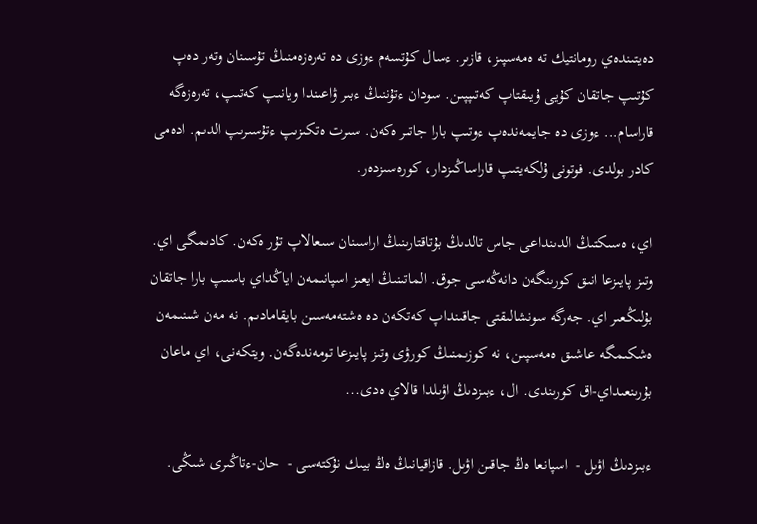دەيتىندەي رومانتيك تە ەمەسپىز، قازىر. ءسال كۇتسەم ءوزى دە تەرەزەمنىڭ تۇسىنان وتەر دەپ كۇتىپ جاتقان كۇيى ۇيىقتاپ كەتىپپىن. سودان ءتۇننىڭ ءبىر ۋاعىندا ويانىپ كەتىپ، تەرەزەگە قاراسام... ءوزى دە جايمەندەپ ءوتىپ بارا جاتىر ەكەن. سىرت ەتكىزىپ ءتۇسىرىپ الدىم. ادەمى كادر بولدى. فوتونى ۇلكەيتىپ قاراساڭىزدار، كورەسىزدەر.

اي، ەسىكتىڭ الدىنداعى جاس تالدىڭ بۇتاقتارىنىڭ اراسىنان سىعالاپ تۇر ەكەن. كادىمگى اي. وتىز پايىزعا انىق كورىنگەن دانەڭەسى جوق. الماتىنىڭ ايعىز اسپانىمەن اياڭداي باسىپ بارا جاتقان بۇلىڭعىر اي. جەرگە سونشالىقتى جاقىنداپ كەتكەن دە ەشتەمەسىن بايقامادىم. نە مەن شىنىمەن ەشكىمگە عاشىق ەمەسپىن، نە كوزىمنىڭ كورۋى وتىز پايىزعا تومەندەگەن. ويتكەنى، اي ماعان بۇرىنعىداي-اق كورىندى. ال، ءبىزدىڭ اۋىلدا قالاي ەدى...

ءبىزدىڭ اۋىل -  اسپانعا ەڭ جاقىن اۋىل. قازاقيانىڭ ەڭ بيىك نۇكتەسى -  حان-ءتاڭىرى شىڭى.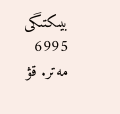بيىكتىگى 6995 مەتر. قۋ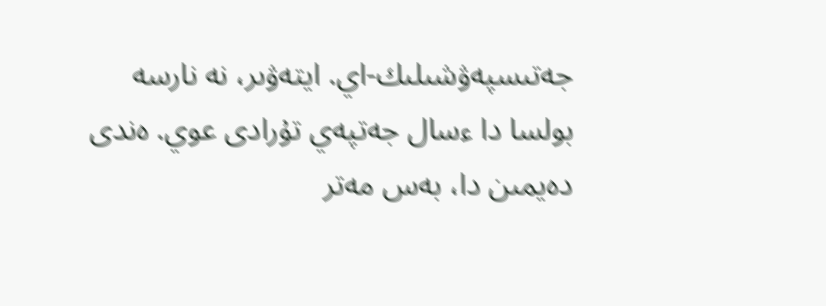جەتىسپەۋشىلىك-اي. ايتەۋىر، نە نارسە بولسا دا ءسال جەتپەي تۇرادى عوي. ەندى دەيمىن دا، بەس مەتر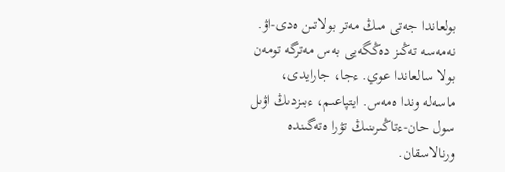بولعاندا جەتى مىڭ مەتر بولاتىن ەدى-اۋ. نەمەسە تەڭىز دەڭگەيى بەس مەترگە تومەن بولا سالعاندا عوي. ءجا، جارايدى، ماسەلە وندا ەمەس. ايتپاعىم، ءبىزدىڭ اۋىل سول حان-ءتاڭىرىنىڭ تۋرا ەتەگىندە ورنالاسقان.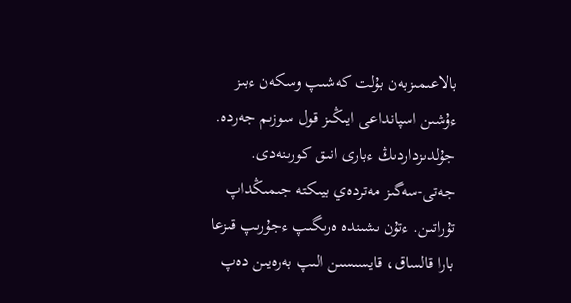بالاعىمىزبەن بۇلت كەشىپ وسكەن ءبىز ءۇشىن اسپانداعى ايىڭىز قول سوزىم جەردە. جۇلدىزداردىڭ ءبارى انىق كورىنەدى. جەتى-سەگىز مەتردەي بيىكتە جىمىڭداپ تۇراتىن. ءتۇن ىشىندە ەرىگىپ ءجۇرىپ قىزعا بارا قالساق، قايسىسىن الىپ بەرەيىن دەپ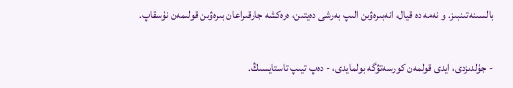بالسىنەتىنبىز. و نەمە دە قيال، انەبىرەۋىن الىپ بەرشى دەيتىن، ەرەكشە جارقىراعان بىرەۋىن قولىمەن نۇسقاپ.

- جۇلدىزدى، ايدى قولمەن كورسەتۋگە بولمايدى، - دەپ تيىپ تاستايسىڭ.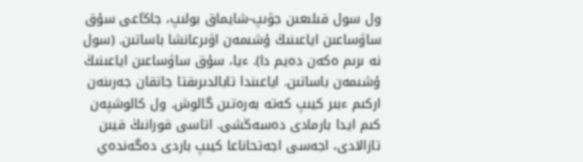ول سول قىلىعىن جۋىپ-شايماق بولىپ، جاڭاعى سۇق ساۋساعىن اياعىنىڭ ۇشىمەن اۋىرعانشا باساتىن. (سول نە ىرىم ەكەن دەيم دا). ءيا، سۇق ساۋساعىن اياعىنىڭ ۇشىمەن باساتىن. اياعىندا تابالدىرىقتا جاتقان جەرىنەن اركىم ءبىر كيىپ كەتە بەرەتىن گالوش. ول كالوشپەن كىم ايدا بارمادى دەسەڭشى. اتاسى قورانىڭ قيىن تازالادى، اجەسى اجەتحاناعا كيىپ باردى دەگەندەي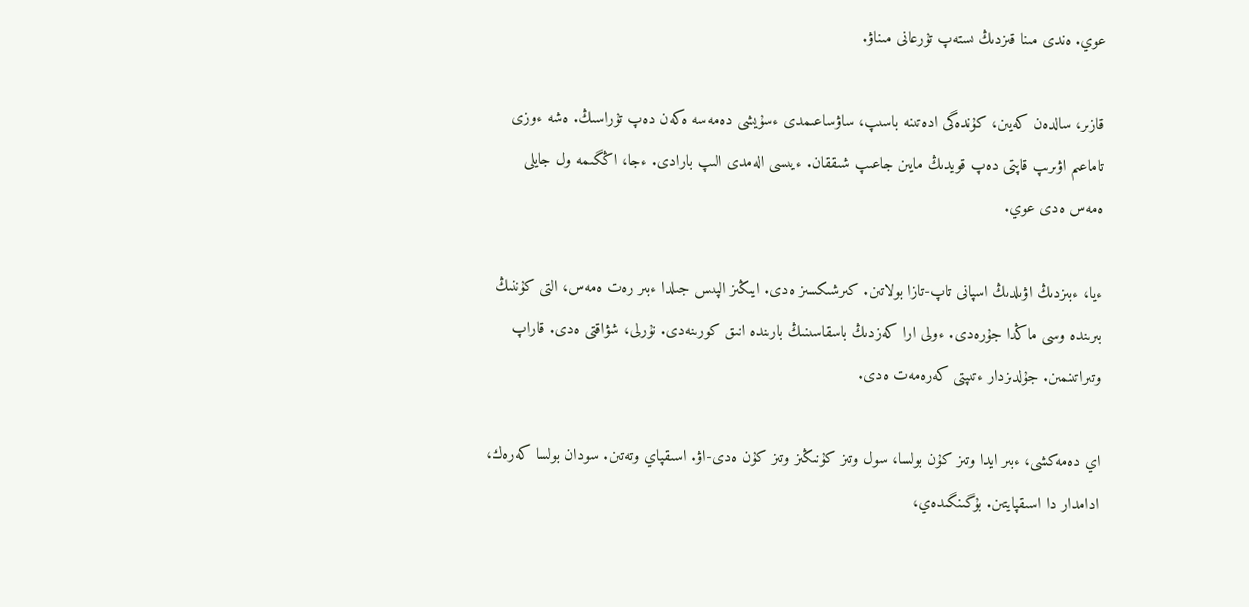عوي. ەندى مىنا قىزدىڭ ىستەپ تۇرعانى مىناۋ.

قازىر، سالدەن كەيىن، كۇندەگى ادەتىنە باسىپ، ساۋساعىمدى ءسۇيشى دەمەسە ەكەن دەپ تۇراسىڭ. ەشە ءوزى تاماعىم اۋىرىپ قاپتى دەپ قويدىڭ مايىن جاعىپ شىققان. ءيىسى الەمدى الىپ بارادى. ءجا، اڭگىمە ول جايلى ەمەس ەدى عوي.

ءيا، ءبىزدىڭ اۋىلدىڭ اسپانى تاپ-تازا بولاتىن. كىرشىكسىز ەدى. ايىڭىز الپىس جىلدا ءبىر رەت ەمەس، التى كۇننىڭ بىرىندە وسى ماڭدا جۇرەدى. ءولى ارا كەزدىڭ باسقاسىنىڭ بارىندە انىق كورىنەدى. نۇرلى، شۋاقتى ەدى. قاراپ وتىراتىنمىن. جۇلدىزدار ءتىپتى كەرەمەت ەدى.

اي دەمەكشى، ءبىر ايدا وتىز كۇن بولسا، سول وتىز كۇنىڭىز وتىز كۇن ەدى-اۋ. اسىقپاي وتەتىن. سودان بولسا كەرەك، ادامدار دا اسىقپايتىن. بۇگىنگىدەي،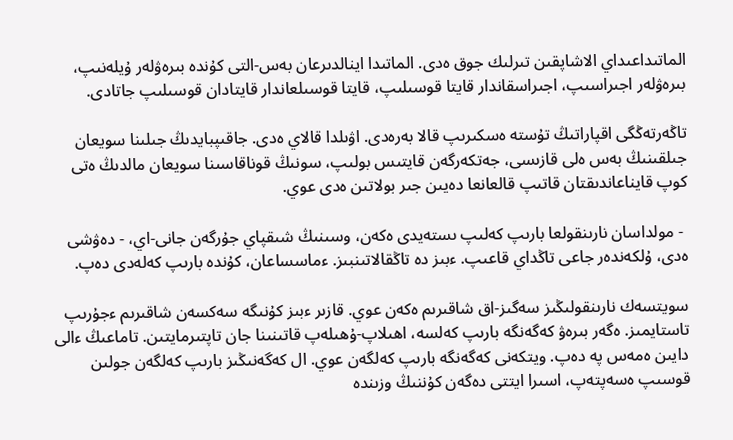الماتىداعىداي الاشاپقىن تىرلىك جوق ەدى. الماتىدا اينالدىرعان بەس-التى كۇندە بىرەۋلەر ۇيلەنىپ، بىرەۋلەر اجىراسىپ، اجىراسقاندار قايتا قوسىلىپ، قايتا قوسىلعاندار قايتادان قوسىلىپ جاتادى.

تاڭەرتەڭگى اقپاراتىڭ تۇستە ەسكىرىپ قالا بەرەدى. اۋىلدا قالاي ەدى. جاقىپبايدىڭ جىلىنا سويعان جىلقىنىڭ بەس ەلى قازىسى، جەتكەرگەن قايتىس بولىپ، سونىڭ قوناقاسىنا سويعان مالدىڭ ەتى كوپ قايناعاندىقتان قاتىپ قالعانعا دەيىن جىر بولاتىن ەدى عوي.

 - مولداسان نارىنقولعا بارىپ كەلىپ ىستەيدى ەكەن، وسىنىڭ شىقپاي جۇرگەن جانى-اي، - دەۋشى ەدى، ۇلكەندەر جاعى تاڭداي قاعىپ. ءبىز دە تاڭقالاتىنبىز. ءماسساعان، كۇندە بارىپ كەلەدى دەپ.

سويتسەك نارىنقولىڭىز سەگىز-اق شاقىرىم ەكەن عوي. قازىر ءبىز كۇنىگە سەكسەن شاقىرىم ءجۇرىپ تاستايمىز. ەگەر بىرەۋ كەگەنگە بارىپ كەلسە، اھىلاپ-ۇھىلەپ قاتىنىنا جان تاپتىرمايتىن. تاماعىڭ ءالى دايىن ەمەس پە دەپ. ويتكەنى كەگەنگە بارىپ كەلگەن عوي. ال كەگەنىڭىز بارىپ كەلگەن جولىن قوسىپ ەسەپتەپ، اسىرا ايتتى دەگەن كۇننىڭ وزىندە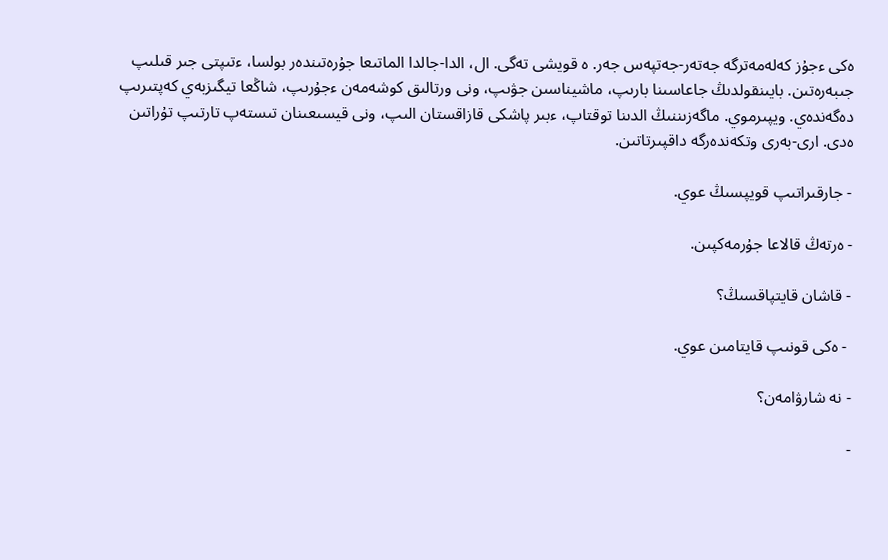ەكى ءجۇز كەلەمەترگە جەتەر-جەتپەس جەر. ە قويشى تەگى. ال، الدا-جالدا الماتىعا جۇرەتىندەر بولسا، ءتىپتى جىر قىلىپ جىبەرەتىن. بايىنقولدىڭ جاعاسىنا بارىپ، ماشيناسىن جۋىپ، ونى ورتالىق كوشەمەن ءجۇرىپ، شاڭعا تيگىزبەي كەپتىرىپ دەگەندەي. ويپىرموي. ماگەزىننىڭ الدىنا توقتاپ، ءبىر پاشكى قازاقستان الىپ، ونى قيسىعىنان تىستەپ تارتىپ تۇراتىن ەدى. ارى-بەرى وتكەندەرگە داقپىرتاتىن.

- جارقىراتىپ قويپسىڭ عوي.

- ەرتەڭ قالاعا جۇرمەكپىن.

- قاشان قايتپاقسىڭ؟

 - ەكى قونىپ قايتامىن عوي.

- نە شارۋامەن؟

-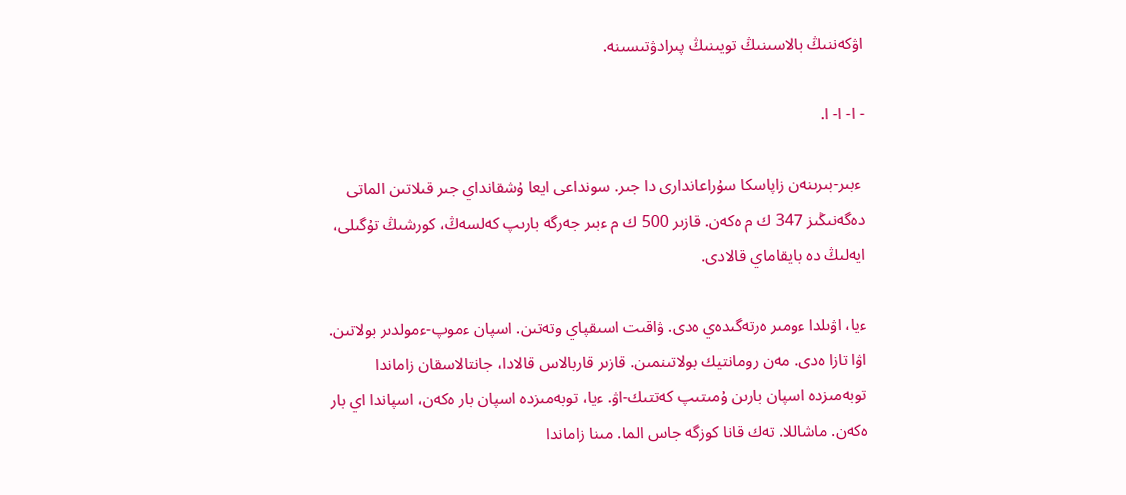اۋكەننىڭ بالاسىنىڭ تويىنىڭ پىرادۋتىسىنە.

- ا- ا- ا.

 ءبىر-بىرىنەن زاپاسكا سۇراعاندارى دا جىر. سونداعى ايعا ۇشقانداي جىر قىلاتىن الماتى دەگەنىڭىز 347 ك م ەكەن. قازىر 500 ك م ءبىر جەرگە بارىپ كەلسەڭ، كورشىڭ تۇگىلى، ايەلىڭ دە بايقاماي قالادى.

ءيا، اۋىلدا ءومىر ەرتەگىدەي ەدى. ۋاقىت اسىقپاي وتەتىن. اسپان ءموپ-ءمولدىر بولاتىن. اۋا تازا ەدى. مەن رومانتيك بولاتىنمىن. قازىر قاربالاس قالادا، جانتالاسقان زاماندا توبەمىزدە اسپان بارىن ۇمىتىپ كەتتىك-اۋ. ءيا، توبەمىزدە اسپان بار ەكەن، اسپاندا اي بار ەكەن. ماشاللا. تەك قانا كوزگە جاس الما. مىنا زاماندا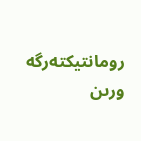رومانتيكتەرگە ورىن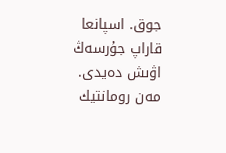جوق. اسپانعا قاراپ جۇرسەڭ اۋىش دەيدى. مەن رومانتيك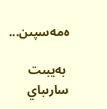ەمەسپىن...

 بەيبىت سارىباي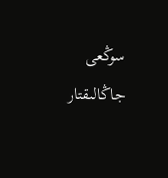سوڭعى جاڭالىقتار